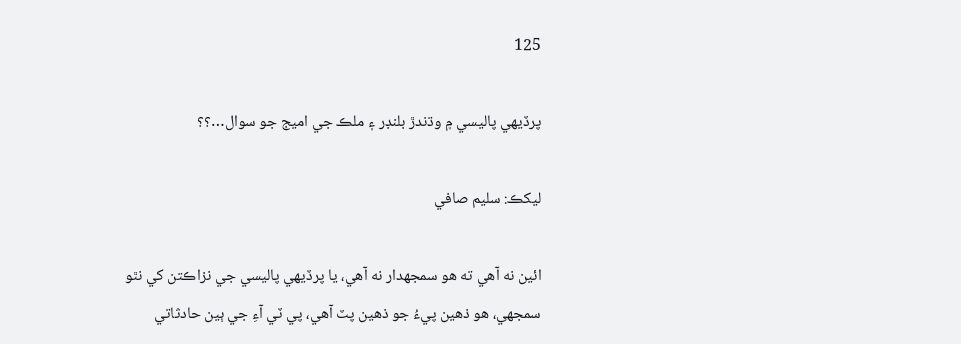125

پرڏيهي پاليسي ۾ وڌندڙ بلنڊر ۽ ملڪ جي اميج جو سوال…؟؟

ليکڪ: سليم صافي

ائين نه آهي ته هو سمجهدار نه آهي، يا پرڏيهي پاليسي جي نزاڪتن کي نٿو سمجهي، هو ذهين پيءُ جو ذهين پٽ آهي، پي ٽي آءِ جي ٻين حادثاتي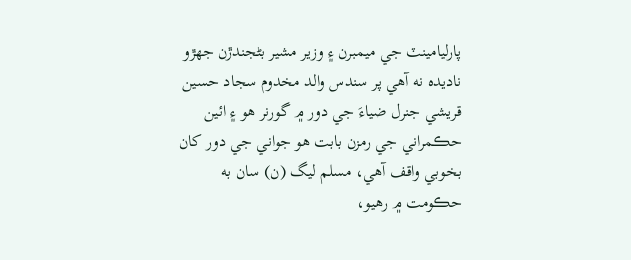پارليامينٽ جي ميمبرن ۽ وزير مشير بڻجندڙن جهڙو ناديده نه آهي پر سندس والد مخدوم سجاد حسين قريشي جنرل ضياءَ جي دور ۾ گورنر هو ۽ ائين حڪمراني جي رمزن بابت هو جواني جي دور کان بخوبي واقف آهي، مسلم ليگ (ن) سان به حڪومت ۾ رهيو،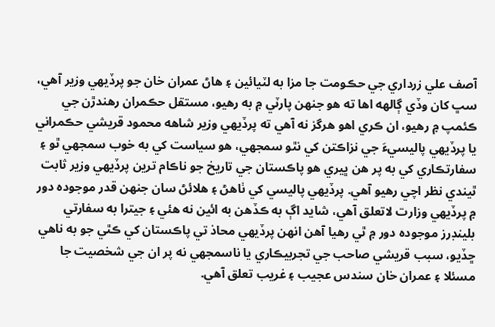آصف علي زرداري جي حڪومت جا مزا به لٽيائين ۽ هاڻ عمران خان جو پرڏيهي وزير آهي، سڀ کان وڏي ڳالهه اها ته هو جنهن پارٽي ۾ به رهيو، مستقل حڪمران رهندڙن جي ڪئمپ ۾ رهيو، ان ڪري اهو هرگز نه آهي ته پرڏيهي وزير شاهه محمود قريشي حڪمراني يا پرڏيهي پاليسيءَ جي نزاڪتن کي نٿو سمجهي، هو سياست کي به خوب سمجهي ٿو ۽ سفارتڪاري کي به پر هن ڀيري هو پاڪستان جي تاريخ جو ناڪام ترين پرڏيهي وزير ثابت ٿيندي نظر اچي رهيو آهي. پرڏيهي پاليسي کي ٺاهڻ ۽ هلائڻ سان جنهن قدر موجوده دور ۾ پرڏيهي وزارت لاتعلق آهي، شايد اڳ به ڪڏهن به ائين نه هئي ۽ جيترا به سفارتي بلينڊرز موجوده دور ۾ ٿي رهيا آهن انهن پرڏيهي محاذ تي پاڪستان کي ڪٿي جو به ناهي ڇڏيو، سبب قريشي صاحب جي تجربيڪاري يا ناسمجهي نه پر ان جي شخصيت جا مسئلا ۽ عمران خان سندس عجيب ۽ غريب تعلق آهي.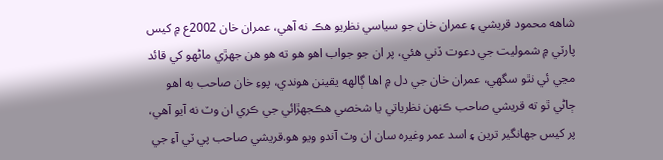شاهه محمود قريشي ۽ عمران خان جو سياسي نظريو هڪ نه آهي، عمران خان 2002ع ۾ کيس پارٽي ۾ شموليت جي دعوت ڏني هئي، پر ان جو جواب اهو هو ته هو هن جهڙي ماڻهو کي قائد مڃي ئي نٿو سگهي، عمران خان جي دل ۾ اها ڳالهه يقينن هوندي، پوءِ خان صاحب به اهو ڄاڻي ٿو ته قريشي صاحب ڪنهن نظرياتي يا شخصي هڪجهڙائي جي ڪري ان وٽ نه آيو آهي، پر کيس جهانگير ترين ۽ اسد عمر وغيره سان ان وٽ آندو ويو هو.قريشي صاحب پي ٽي آءِ جي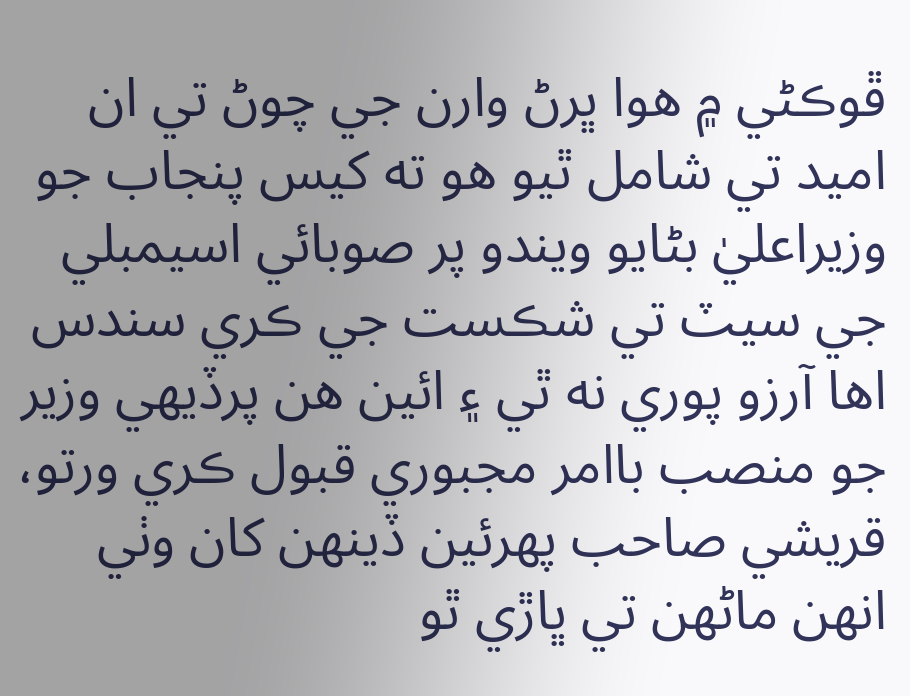ڦوڪڻي ۾ هوا ڀرڻ وارن جي چوڻ تي ان اميد تي شامل ٿيو هو ته کيس پنجاب جو وزيراعليٰ بڻايو ويندو پر صوبائي اسيمبلي جي سيٽ تي شڪست جي ڪري سندس اها آرزو پوري نه ٿي ۽ ائين هن پرڏيهي وزير جو منصب باامر مجبوري قبول ڪري ورتو، قريشي صاحب پهرئين ڏينهن کان وٺي انهن ماڻهن تي ڀاڙي ٿو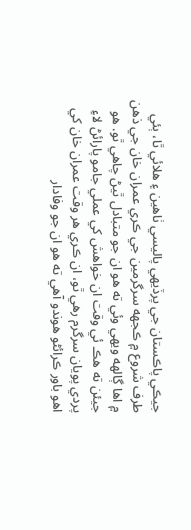جيڪي پاڪستان جي پرڏيهي پاليسي ٺاهين ۽ هلائي ٿا، ٻئي طرف شروع ۾ ڪجهه سرگرمين جي ڪري عمران خان جي ذهن ۾ اها ڳالهه ويهي وئي ته هو ان جو متبادل ٿيڻ چاهي ٿو. هو جيئن ته هڪ ئي وقت ان خواهش کي عملي جامو پارائڻ لاءِ پردي پويان سرگرم رهي ٿو، ان ڪري هر وقت عمران خان کي اهو باور ڪرائڻو هوندو آهي ته هو ان جو وفادار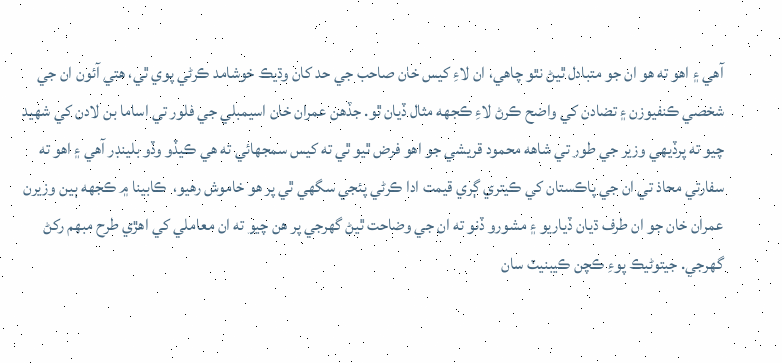آهي ۽ اهو ته هو ان جو متبادل ٿيڻ نٿو چاهي، ان لاءِ کيس خان صاحب جي حد کان وڌيڪ خوشامد ڪرڻي پوي ٿي، هتي آئون ان جي شخصي ڪنفيوزن ۽ تضادن کي واضح ڪرڻ لاءِ ڪجهه مثال ڏيان ٿو. جڏهن عمران خان اسيمبلي جي فلور تي اساما بن لادن کي شهيد چيو ته پرڏيهي وزير جي طور تي شاهه محمود قريشي جو اهو فرض ٿيو ٿي ته کيس سمجهائي ته هي ڪيڏو وڏو بلينڊر آهي ۽ اهو ته سفارتي محاذ تي ان جي پاڪستان کي ڪيتري ڳري قيمت ادا ڪرڻي پئجي سگهي ٿي پر هو خاموش رهيو،  ڪابينا ۾ ڪجهه ٻين وزيرن عمران خان جو ان طرف ڌيان ڏياريو ۽ مشورو ڏنو ته ان جي وضاحت ٿيڻ گهرجي پر هن چيو ته ان معاملي کي اهڙي طرح مبهم رکڻ گهرجي. جيتوڻيڪ پوءِ ڪچن ڪيبنيٽ سان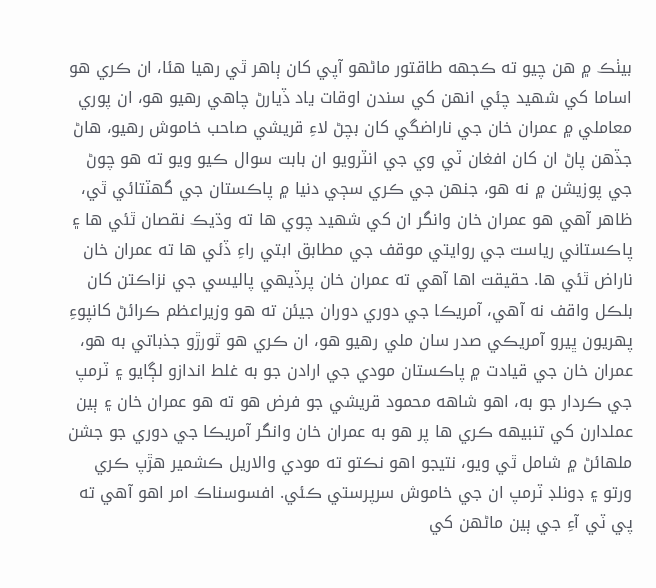بيٺڪ ۾ هن چيو ته ڪجهه طاقتور ماڻهو آپي کان ٻاهر ٿي رهيا هئا، ان ڪري هو اساما کي شهيد چئي انهن کي سندن اوقات ياد ڏيارڻ چاهي رهيو هو، ان پوري معاملي ۾ عمران خان جي ناراضگي کان بچڻ لاءِ قريشي صاحب خاموش رهيو، هاڻ جڏهن پاڻ ان کان افغان ٽي وي جي انٽرويو ان بابت سوال ڪيو ويو ته هو چوڻ جي پوزيشن ۾ نه هو، جنهن جي ڪري سڄي دنيا ۾ پاڪستان جي گهٽتائي ٿي، ظاهر آهي هو عمران خان وانگر ان کي شهيد چوي ها ته وڌيڪ نقصان ٿئي ها ۽ پاڪستاني رياست جي روايتي موقف جي مطابق ابتي راءِ ڏئي ها ته عمران خان ناراض ٿئي ها. حقيقت اها آهي ته عمران خان پرڏيهي پاليسي جي نزاڪتن کان بلڪل واقف نه آهي، آمريڪا جي دوري دوران جيئن ته هو وزيراعظم ڪرائڻ کانپوءِ پهريون ڀيرو آمريڪي صدر سان ملي رهيو هو، ان ڪري هو ٿورڙو جذباتي به هو، عمران خان جي قيادت ۾ پاڪستان مودي جي ارادن جو به غلط اندازو لڳايو ۽ ٽرمپ جي ڪردار جو به، اهو شاهه محمود قريشي جو فرض هو ته هو عمران خان ۽ ٻين عملدارن کي تنبيهه ڪري ها پر هو به عمران خان وانگر آمريڪا جي دوري جو جشن ملهائڻ ۾ شامل ٿي ويو، نتيجو اهو نڪتو ته مودي والاريل ڪشمير هڙپ ڪري ورتو ۽ ڊونلڊ ٽرمپ ان جي خاموش سرپرستي ڪئي. افسوسناڪ امر اهو آهي ته پي ٽي آءِ جي ٻين ماڻهن کي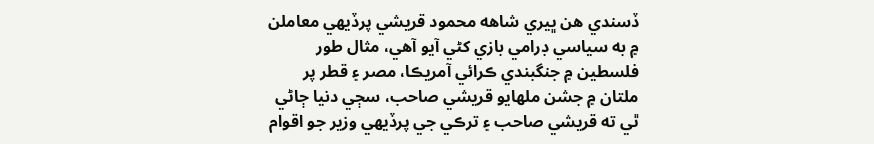ڏسندي هن ڀيري شاهه محمود قريشي پرڏيهي معاملن ۾ به سياسي ڊرامي بازي کڻي آيو آهي، مثال طور فلسطين ۾ جنگبندي ڪرائي آمريڪا، مصر ۽ قطر پر ملتان ۾ جشن ملهايو قريشي صاحب، سڄي دنيا ڄاڻي ٿي ته قريشي صاحب ۽ ترڪي جي پرڏيهي وزير جو اقوام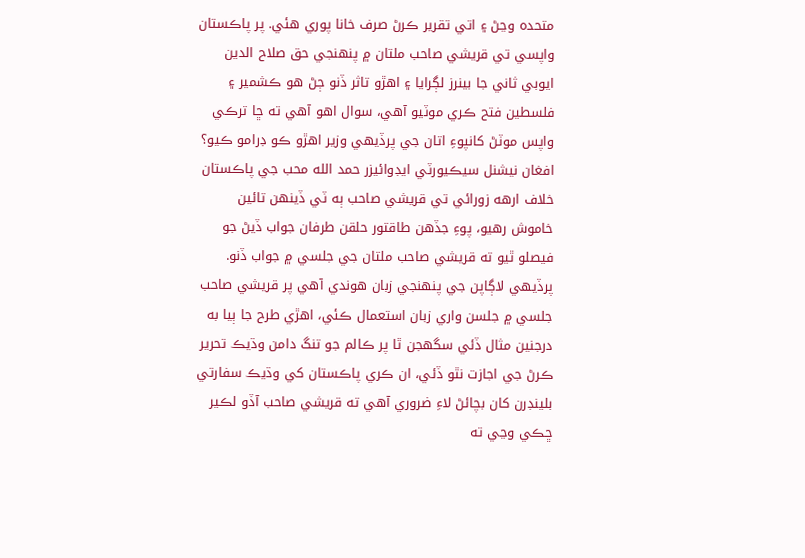متحده وڃڻ ۽ اتي تقرير ڪرڻ صرف خانا پوري هئي. پر پاڪستان واپسي تي قريشي صاحب ملتان ۾ پنهنجي حق صلاح الدين ايوبي ثاني جا بينرز لڳرايا ۽ اهڙو تاثر ڏنو ڄڻ هو ڪشمير ۽ فلسطين فتح ڪري موٽيو آهي، سوال اهو آهي ته ڇا ترڪي واپس موٽڻ کانپوءِ اتان جي پرڏيهي وزير اهڙو ڪو ڊرامو ڪيو؟ افغان نيشنل سيڪيورٽي ايڊوائيزر حمد الله محب جي پاڪستان خلاف ارهه زورائي تي قريشي صاحب ٻه ٽي ڏينهن تائين خاموش رهيو، پوءِ جڏهن طاقتور حلقن طرفان جواب ڏيڻ جو فيصلو ٿيو ته قريشي صاحب ملتان جي جلسي ۾ جواب ڏنو. پرڏيهي لاڳاپن جي پنهنجي زبان هوندي آهي پر قريشي صاحب جلسي ۾ جلسن واري زبان استعمال ڪئي، اهڙي طرح جا ٻيا به درجنين مثال ڏئي سگهجن ٿا پر ڪالم جو تنگ دامن وڌيڪ تحرير ڪرڻ جي اجازت نٿو ڏئي، ان ڪري پاڪستان کي وڌيڪ سفارتي بلينڊرن کان بچائڻ لاءِ ضروري آهي ته قريشي صاحب آڏو لڪير ڇڪي وڃي ته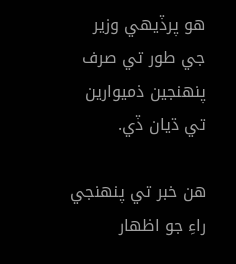هو پرڏيهي وزير جي طور تي صرف پنهنجين ذميوارين تي ڌيان ڏي.

هن خبر تي پنهنجي راءِ جو اظهار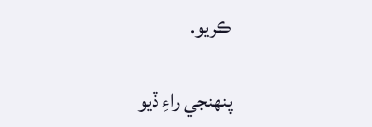ڪريو.

پنهنجي راءِ ڏيو